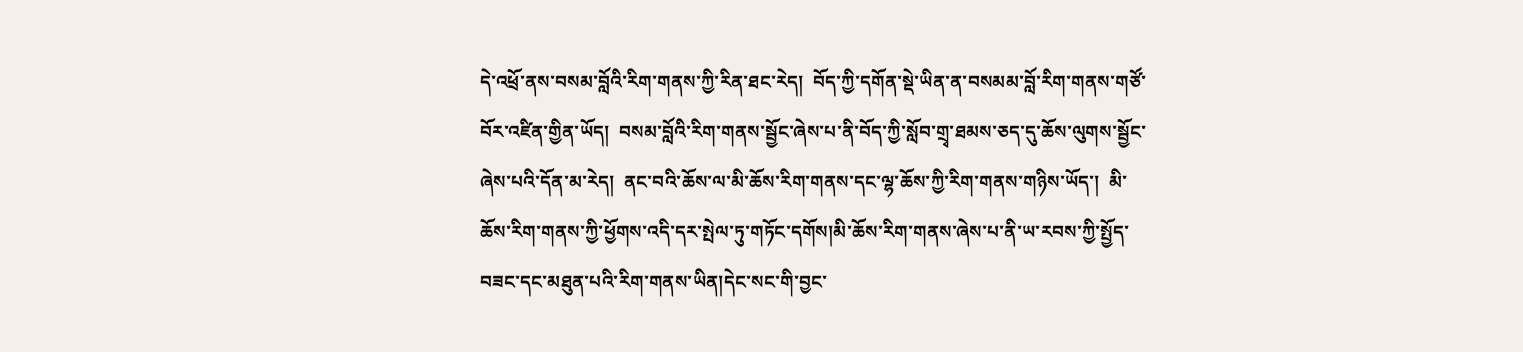དེ་འཕྲོ་ནས་བསམ་བློའི་རིག་གནས་ཀྱི་རིན་ཐང་རེད།  བོད་ཀྱི་དགོན་སྡེ་ཡིན་ན་བསམམ་བློ་རིག་གནས་གཙོ་བོར་འཛིན་གྱིན་ཡོད།  བསམ་བློའི་རིག་གནས་སྦྱོང་ཞེས་པ་ནི་བོད་ཀྱི་སློབ་གྲྭ་ཐམས་ཅད་དུ་ཆོས་ལུགས་སྦྱོང་ཞེས་པའི་དོན་མ་རེད།  ནང་བའི་ཆོས་ལ་མི་ཆོས་རིག་གནས་དང་ལྷ་ཆོས་ཀྱི་རིག་གནས་གཉིས་ཡོད་།  མི་ཆོས་རིག་གནས་ཀྱི་ཕྱོགས་འདི་དར་སྤེལ་ཏུ་གཏོང་དགོས།མི་ཆོས་རིག་གནས་ཞེས་པ་ནི་ཡ་རབས་ཀྱི་སྤྱོད་བཟང་དང་མཐུན་པའི་རིག་གནས་ཡིན།དེང་སང་གི་བྱང་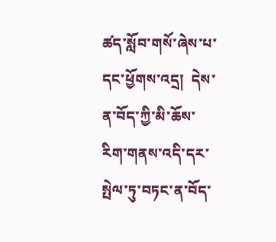ཚད་སློབ་གསོ་ཞེས་པ་དང་ཕྱོགས་འདྲ།  དེས་ན་བོད་ཀྱི་མི་ཆོས་རིག་གནས་འདི་དར་སྤེལ་ཏུ་བཏང་ན་བོད་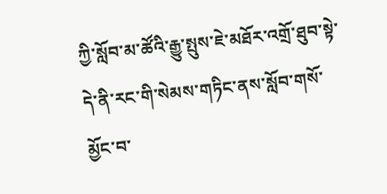ཀྱི་སློབ་མ་ཚོའི་རྒྱུ་སྤུས་ཇེ་མཐོར་འགྲོ་ཐུབ་སྟེ་དེ་ནི་རང་གི་སེམས་གཏིང་ནས་སློབ་གསོ་མྱོང་བ་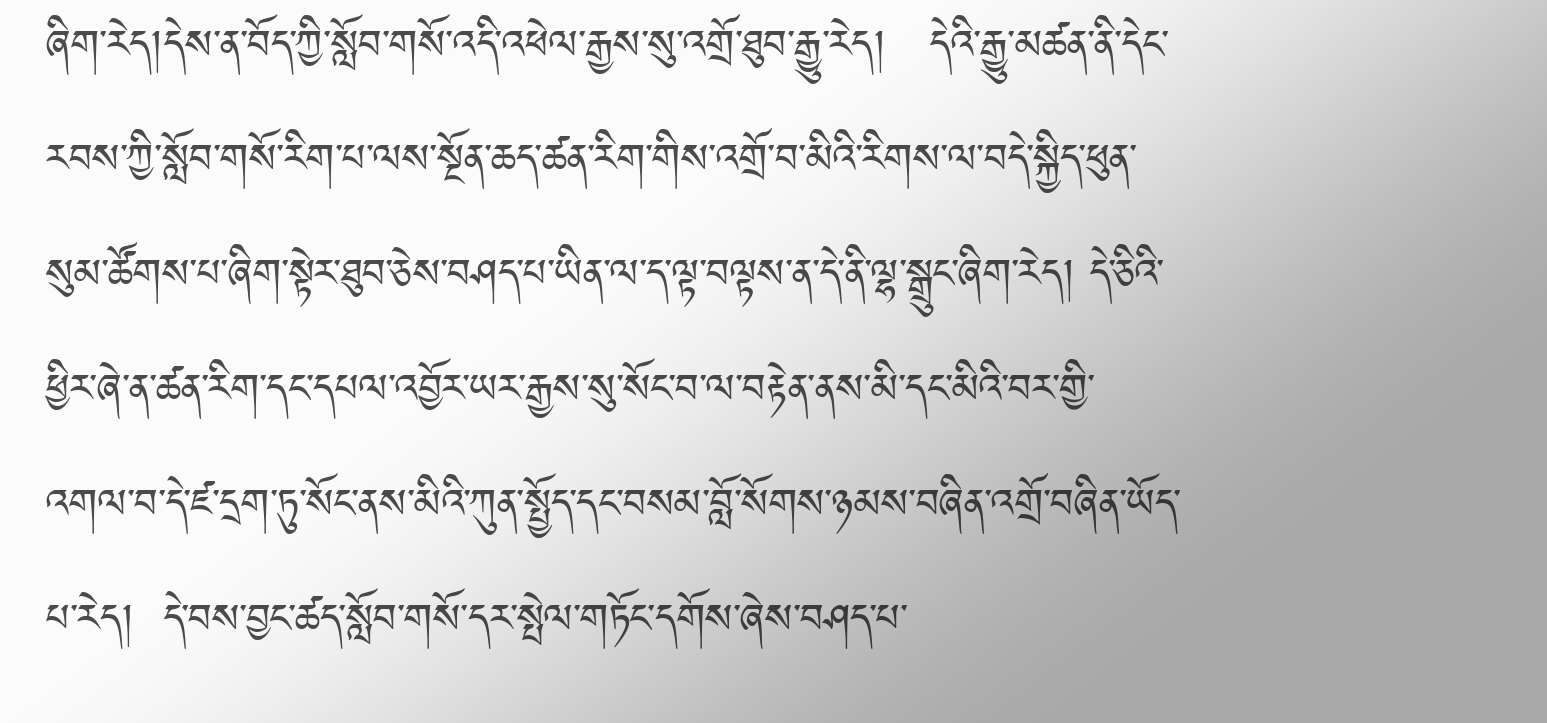ཞིག་རེད།དེས་ན་བོད་ཀྱི་སློབ་གསོ་འདི་འཕེལ་རྒྱས་སུ་འགྲོ་ཐུབ་རྒྱུ་རེད།   དེའི་རྒྱུ་མཚན་ནི་དེང་རབས་ཀྱི་སློབ་གསོ་རིག་པ་ལས་སྔོན་ཆད་ཚན་རིག་གིས་འགྲོ་བ་མིའི་རིགས་ལ་བདེ་སྐྱིད་ཕུན་སུམ་ཚོགས་པ་ཞིག་སྟེར་ཐུབ་ཅེས་བཤད་པ་ཡིན་ལ་ད་ལྟ་བལྟས་ན་དེ་ནི་ལྷ་སྒྲུང་ཞིག་རེད། དེ་ཅིའི་ཕྱིར་ཞེ་ན་ཚན་རིག་དང་དཔལ་འབྱོར་ཡར་རྒྱས་སུ་སོང་བ་ལ་བརྟེན་ནས་མི་དང་མིའི་བར་གྱི་འགལ་བ་དེ་ཛ་དྲག་ཏུ་སོང་ནས་མིའི་ཀུན་སྤྱོད་དང་བསམ་བློ་སོགས་ཉམས་བཞིན་འགྲོ་བཞིན་ཡོད་པ་རེད།  དེ་བས་བྱང་ཚད་སློབ་གསོ་དར་སྤེལ་གཏོང་དགོས་ཞེས་བཤད་པ་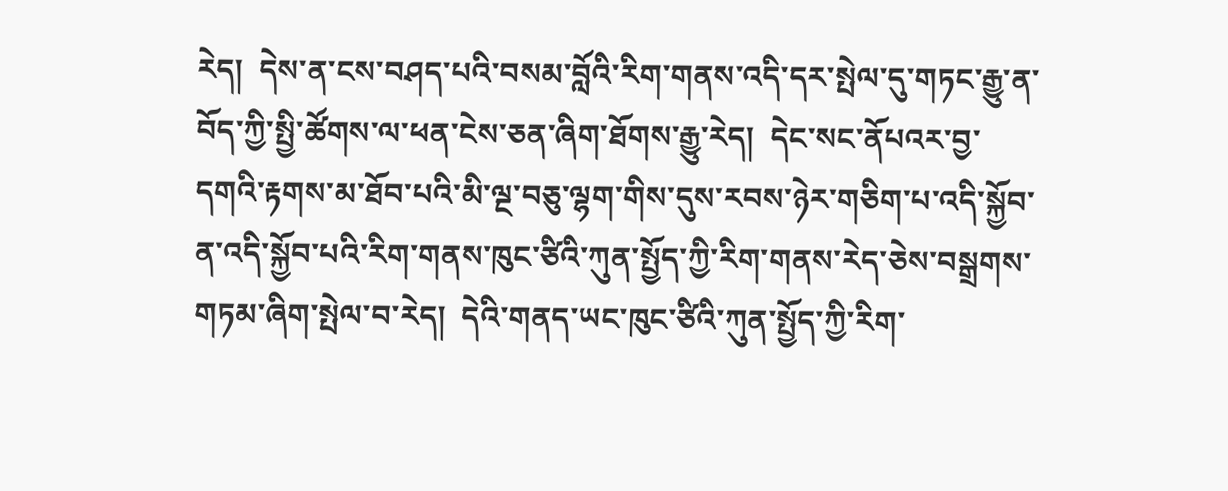རེད།  དེས་ན་ངས་བཤད་པའི་བསམ་བློའི་རིག་གནས་འདི་དར་སྤེལ་དུ་གཏང་རྒྱུ་ན་བོད་ཀྱི་སྤྱི་ཚོགས་ལ་ཕན་ངེས་ཅན་ཞིག་ཐོགས་རྒྱུ་རེད།  དེང་སང་ནོཔའར་བྱ་དགའི་རྟགས་མ་ཐོབ་པའི་མི་ལྔ་བཅུ་ལྷག་གིས་དུས་རབས་ཉེར་གཅིག་པ་འདི་སྐྱོབ་ན་འདི་སྐྱོབ་པའི་རིག་གནས་ཁུང་ཙིའི་ཀུན་སྤྱོད་ཀྱི་རིག་གནས་རེད་ཅེས་བསྒྲགས་གཏམ་ཞིག་སྤེལ་བ་རེད།  དེའི་གནད་ཡང་ཁུང་ཙིའི་ཀུན་སྤྱོད་ཀྱི་རིག་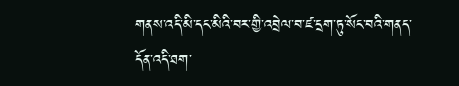གནས་འདི་མི་དང་མིའི་བར་གྱི་འབྲེལ་བ་ཛ་དྲག་ཏུ་སོང་བའི་གནད་དོན་འདི་ཐག་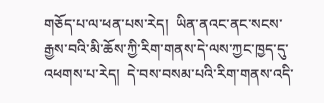གཅོད་པ་ལ་ཕན་པས་རེད།  ཡིན་ནའང་ནང་སངས་རྒྱས་བའི་མི་ཆོས་ཀྱི་རིག་གནས་དེ་ལས་ཀྱང་ཁྱད་དུ་འཕགས་པ་རེད།  དེ་བས་བསམ་པའི་རིག་གནས་འདི་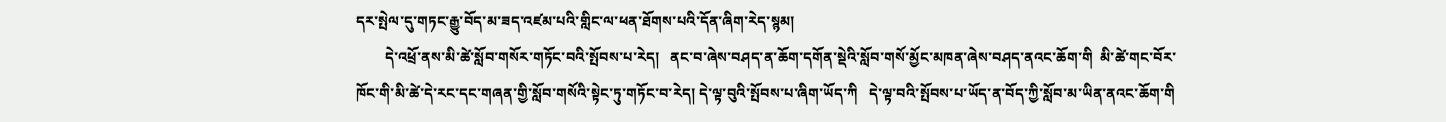དར་སྤེལ་དུ་གཏང་རྒྱུ་བོད་མ་ཟད་འཛམ་པའི་གླིང་ལ་ཕན་ཐོགས་པའི་དོན་ཞིག་རེད་སྙམ།
        དེ་འཕྲོ་ནས་མི་ཚེ་སློབ་གསོར་གཏོང་བའི་སྤོབས་པ་རེད།   ནང་བ་ཞེས་བཤད་ན་ཆོག་དགོན་སྡེའི་སློབ་གསོ་མྱོང་མཁན་ཞེས་བཤད་ནའང་ཆོག་གི  མི་ཚེ་གང་བོར་ཁོང་གི་མི་ཚེ་དེ་རང་དང་གཞན་གྱི་སློབ་གསོའི་སྟེང་ཏུ་གཏོང་བ་རེད། དེ་ལྟ་བུའི་སྤོབས་པ་ཞིག་ཡོད་ཀི   དེ་ལྟ་བའི་སྤོབས་པ་ཡོད་ན་བོད་ཀྱི་སློབ་མ་ཡིན་ནའང་ཆོག་གི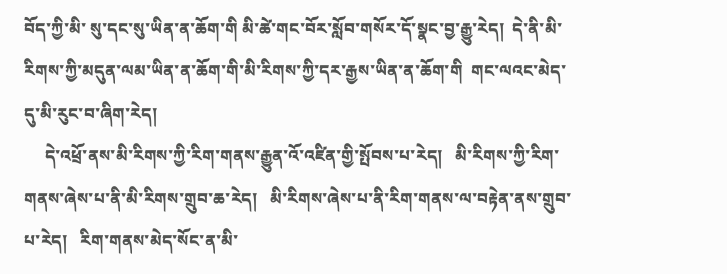བོད་ཀྱི་མི་ སུ་དང་སུ་ཡིན་ན་ཆོག་གི མི་ཚེ་གང་བོར་སློབ་གསོར་དོ་སྣང་བྱ་རྒྱུ་རེད།  དེ་ནི་མི་རིགས་ཀྱི་མདུན་ལམ་ཡིན་ན་ཆོག་གི་མི་རིགས་ཀྱི་དར་རྒྱས་ཡིན་ན་ཆོག་གི  གང་ལའང་མེད་དུ་མི་རུང་བ་ཞིག་རེད།
     དེ་འཕྲོ་ནས་མི་རིགས་ཀྱི་རིག་གནས་རྒྱུན་འོ་འཛིན་གྱི་སྤོབས་པ་རེད།   མི་རིགས་ཀྱི་རིག་གནས་ཞེས་པ་ནི་མི་རིགས་གྲུབ་ཆ་རེད།   མི་རིགས་ཞེས་པ་ནི་རིག་གནས་ལ་བརྟེན་ནས་གྲུབ་པ་རེད།   རིག་གནས་མེད་སོང་ན་མི་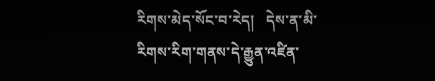རིགས་མེད་སོང་བ་རེད།   དེས་ན་མི་རིགས་རིག་གནས་དེ་རྒྱུན་འཛིན་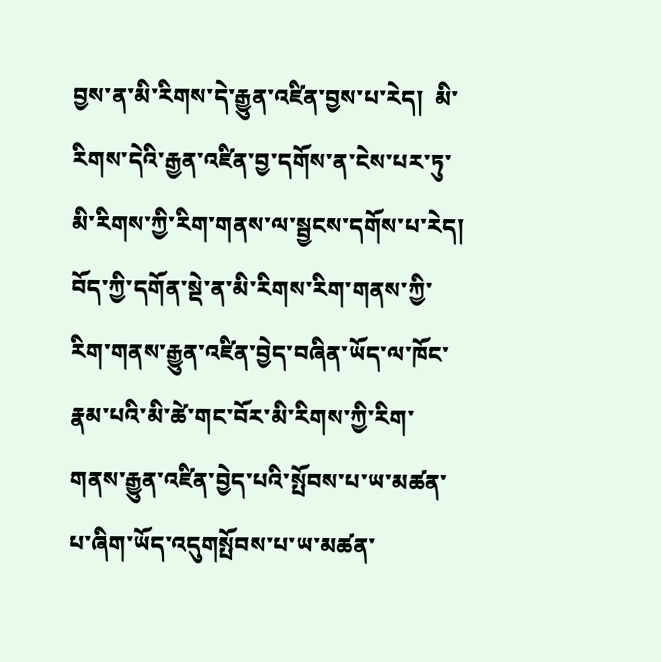བྱས་ན་མི་རིགས་དེ་རྒྱུན་འཛིན་བྱས་པ་རེད།  མི་རིགས་དེའི་རྒྱན་འཛིན་བྱ་དགོས་ན་ངེས་པར་ཏུ་མི་རིགས་ཀྱི་རིག་གནས་ལ་སྦྱངས་དགོས་པ་རེད།  བོད་ཀྱི་དགོན་སྡེ་ན་མི་རིགས་རིག་གནས་ཀྱི་རིག་གནས་རྒྱུན་འཛིན་བྱེད་བཞིན་ཡོད་ལ་ཁོང་རྣམ་པའི་མི་ཚེ་གང་བོར་མི་རིགས་ཀྱི་རིག་གནས་རྒྱུན་འཛིན་བྱེད་པའི་སྤོབས་པ་ཡ་མཚན་པ་ཞིག་ཡོད་འདུགསྤོབས་པ་ཡ་མཚན་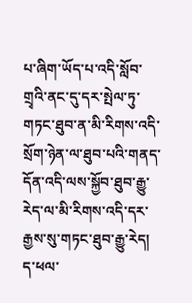པ་ཞིག་ཡོད་པ་འདི་སློབ་ གྲྭའི་ནང་དུ་དར་སྤེལ་ཏུ་གཏང་ཐུབ་ན་མི་རིགས་འདི་སྲོག་ཉེན་ལ་ཐུབ་པའི་གནད་དོན་འདི་ལས་སྐྱོབ་ཐུབ་རྒྱུ་རེད་ལ་མི་རིགས་འདི་དར་རྒྱས་སུ་གཏང་ཐུབ་རྒྱུ་རེད།  ད་ཕལ་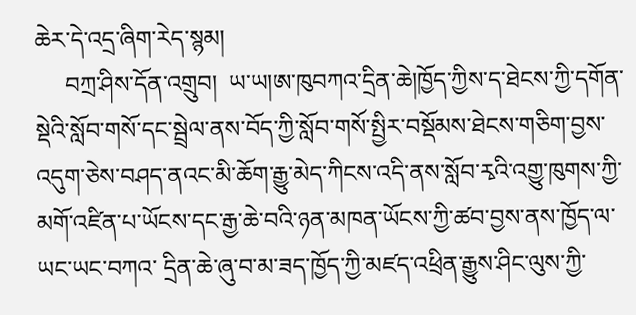ཆེར་དེ་འདྲ་ཞིག་རེད་སྙམ།
     བཀྲ་ཤིས་དོན་འགྲུབ།  ཡ་ཡ།ཨ་ཁུབཀའ་དྲིན་ཆེ།ཁྱོད་ཀྱིས་ད་ཐེངས་ཀྱི་དགོན་སྡེའི་སློབ་གསོ་དང་སྦྲེལ་ནས་བོད་ཀྱི་སློབ་གསོ་སྤྱིར་བསྡོམས་ཐེངས་གཅིག་བྱས་འདུག་ཅེས་བཤད་ནའང་མི་ཆོག་རྒྱུ་མེད་ཀིངས་འདི་ནས་སློབ་རྭའི་འགྱུ་ཁུགས་ཀྱི་མགོ་འཛིན་པ་ཡོངས་དང་རྒྱ་ཆེ་བའི་ཉན་མཁན་ཡོངས་ཀྱི་ཚབ་བྱས་ནས་ཁྱོད་ལ་ཡང་ཡང་བཀའ་ དྲིན་ཆེ་ཞུ་བ་མ་ཟད་ཁྱོད་ཀྱི་མཛད་འཕྲིན་རྒྱུས་ཤིང་ལུས་ཀྱི་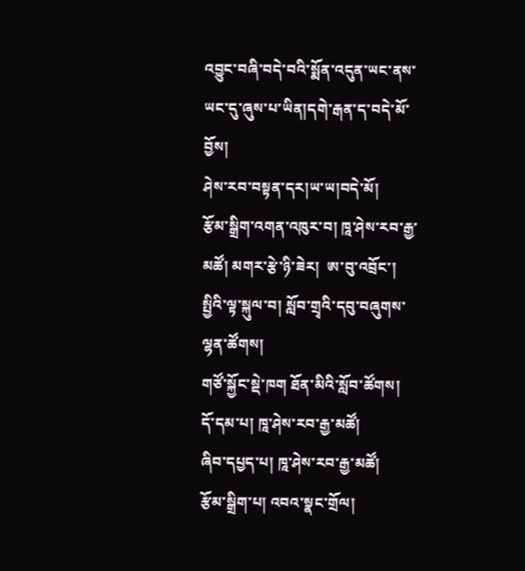འབྱུང་བཞི་བདེ་བའི་སྨོན་འདུན་ཡང་ནས་ཡང་དུ་ཞུས་པ་ཡིན།དགེ་རྒན་ད་བདེ་མོ་བྱོས།
ཤེས་རབ་བསྟན་དར།ཡ་ཡ།བདེ་མོ།
རྩོམ་སྒྲིག་འགན་འཁུར་བ། ཁཱ་ཤེས་རབ་རྒྱ་མཚོ། མགར་རྩེ་ཉི་ཟེར།  ཨ་བུ་འབྲོང་།
སྤྱིའི་ལྟ་སྐུལ་བ། སློབ་གྲྭའི་དབུ་བཞུགས་ལྷན་ཚོགས།
གཙོ་སྐྱོང་སྡེ་ཁག ཐོན་མིའི་སློབ་ཚོགས།
དོ་དམ་པ། ཁཱ་ཤེས་རབ་རྒྱ་མཚོ།
ཞིབ་དཔྱད་པ། ཁཱ་ཤེས་རབ་རྒྱ་མཚོ།
རྩོམ་སྒྲིག་པ། འབའ་སྣང་གྲོལ།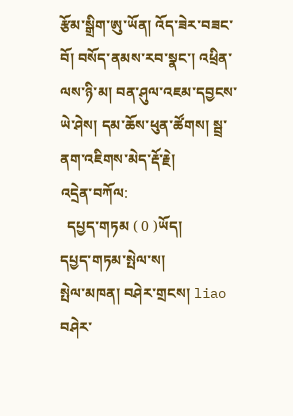རྩོམ་སྒྲིག་ཨུ་ཡོན། འོད་ཟེར་བཟང་བོ། བསོད་ནམས་རབ་སྣང་། འཕྲིན་ལས་ཉི་མ། བན་ཤུལ་འཇམ་དབྱངས་ཡེ་ཤེས། དམ་ཆོས་ཕུན་ཚོགས། སྦྲ་ནག་འཇིགས་མེད་རྡོ་རྗེ།
འདྲེན་བཀོལ:
  དཔྱད་གཏམ ( 0 )ཡོད།
དཔྱད་གཏམ་སྤེལ་ས།
སྤེལ་མཁན། བཤེར་གྲངས། liao བཤེར་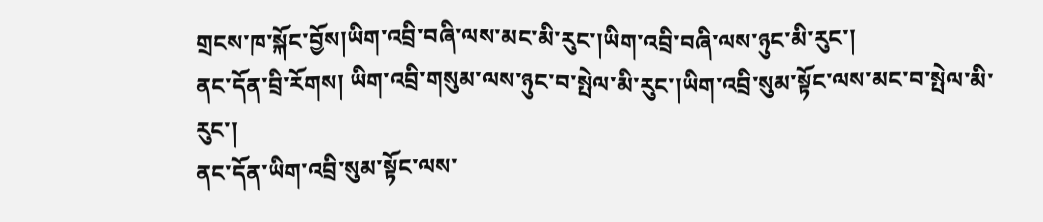གྲངས་ཁ་སྐོང་བྱོས།ཡིག་འབྲི་བཞི་ལས་མང་མི་རུང་།ཡིག་འབྲི་བཞི་ལས་ཉུང་མི་རུང་།
ནང་དོན་བྲི་རོགས། ཡིག་འབྲི་གསུམ་ལས་ཉུང་བ་སྤེལ་མི་རུང་།ཡིག་འབྲི་སུམ་སྟོང་ལས་མང་བ་སྤེལ་མི་རུང་།
ནང་དོན་ཡིག་འབྲི་སུམ་སྟོང་ལས་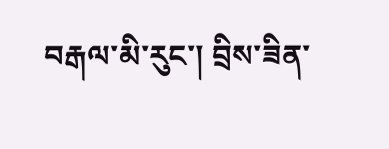བརྒལ་མི་རུང་། བྲིས་ཟིན་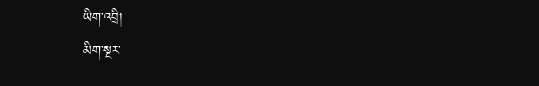ཡིག་འབྲི།
མིག་སྔར་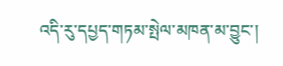འདི་རུ་དཔྱད་གཏམ་སྤེལ་མཁན་མ་བྱུང་།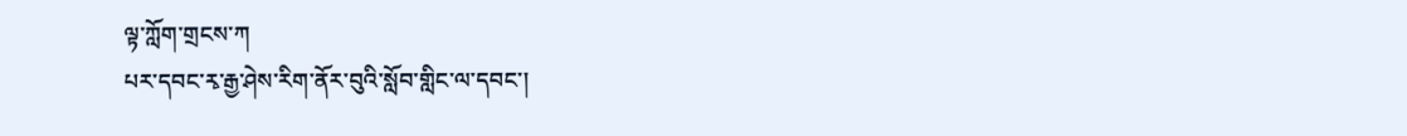ལྟ་ཀློག་གྲངས་ཀ
པར་དབང་རྭ་རྒྱ་ཤེས་རིག་ནོར་བུའི་སློབ་གླིང་ལ་དབང་།